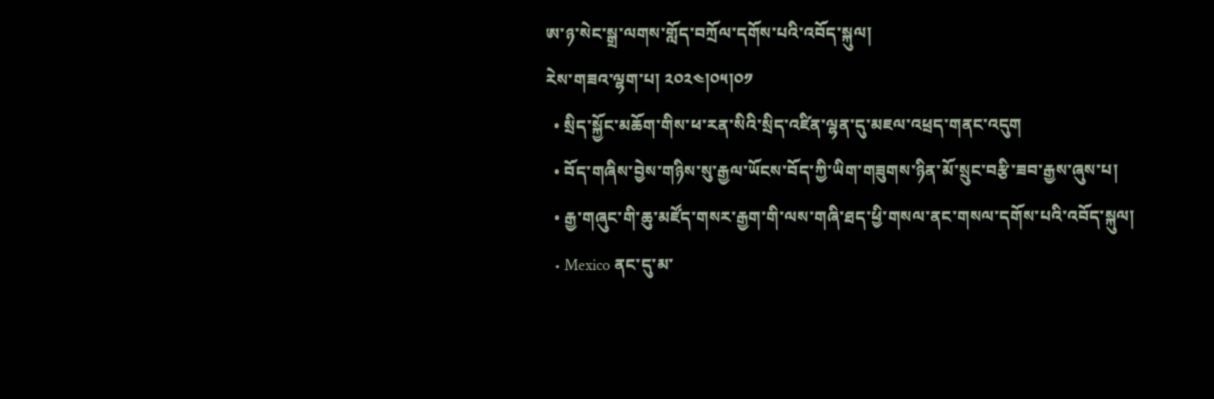ཨ་ཉ་སེང་སྒྲ་ལགས་གློད་བཀྲོལ་དགོས་པའི་འབོད་སྐུལ།
རེས་གཟའ་ལྷག་པ། ༢༠༢༤།༠༥།༠༡
  • སྲིད་སྐྱོང་མཆོག་གིས་ཕ་རན་སིའི་སྲིད་འཛིན་ལྷན་དུ་མཇལ་འཕྲད་གནང་འདུག
  • བོད་གཞིས་བྱེས་གཉིས་སུ་རྒྱལ་ཡོངས་བོད་ཀྱི་ཡིག་གཟུགས་ཉིན་མོ་སྲུང་བརྩི་ཟབ་རྒྱས་ཞུས་པ།
  • རྒྱ་གཞུང་གི་ཆུ་མཛོད་གསར་རྒྱག་གི་ལས་གཞི་ཐད་ཕྱི་གསལ་ནང་གསལ་དགོས་པའི་འབོད་སྐུལ།
  • Mexico ནང་དུ་མ་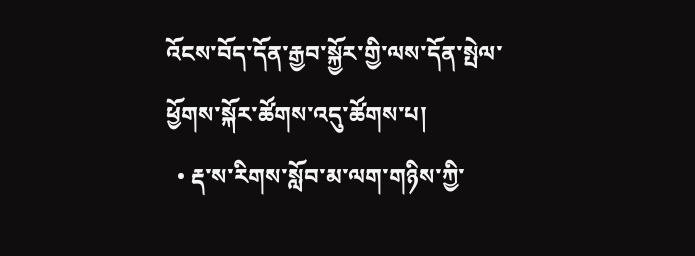འོངས་བོད་དོན་རྒྱབ་སྐྱོར་གྱི་ལས་དོན་སྤེལ་ཕྱོགས་སྐོར་ཚོགས་འདུ་ཚོགས་པ།
  • རྡ་ས་རིགས་སློབ་མ་ལག་གཉིས་ཀྱི་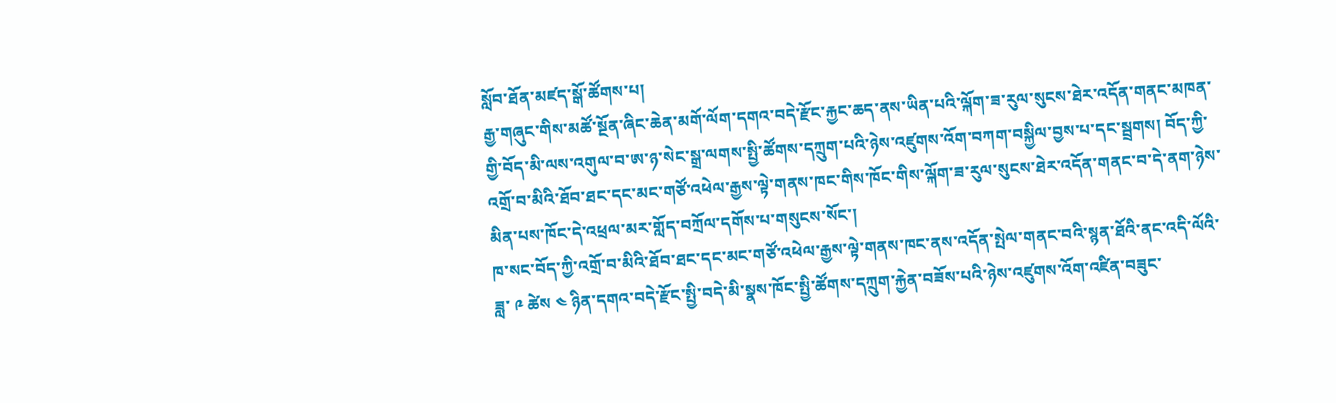སློབ་ཐོན་མཛད་སྒོ་ཚོགས་པ།
རྒྱ་གཞུང་གིས་མཚོ་སྔོན་ཞིང་ཆེན་མགོ་ལོག་དགའ་བདེ་རྫོང་རྐྱང་ཆད་ནས་ཡིན་པའི་ལྐོག་ཟ་རུལ་སུངས་ཐེར་འདོན་གནང་མཁན་གྱི་བོད་མི་ལས་འགུལ་བ་ཨ་ཉ་སེང་སྒྲ་ལགས་སྤྱི་ཚོགས་དཀྲུག་པའི་ཉེས་འཛུགས་འོག་བཀག་བསྐྱིལ་བྱས་པ་དང་སྦྲགས། བོད་ཀྱི་འགྲོ་བ་མིའི་ཐོབ་ཐང་དང་མང་གཙོ་འཕེལ་རྒྱས་ལྟེ་གནས་ཁང་གིས་ཁོང་གིས་ལྐོག་ཟ་རུལ་སུངས་ཐེར་འདོན་གནང་བ་དེ་ནག་ཉེས་མིན་པས་ཁོང་དེ་འཕྲལ་མར་གློད་བཀྲོལ་དགོས་པ་གསུངས་སོང་།
ཁ་སང་བོད་ཀྱི་འགྲོ་བ་མིའི་ཐོབ་ཐང་དང་མང་གཙོ་འཕེལ་རྒྱས་ལྟེ་གནས་ཁང་ནས་འདོན་སྤེལ་གནང་བའི་སྙན་ཐོའི་ནང་འདི་ལོའི་ཟླ་ ༩ ཚེས ༤ ཉིན་དགའ་བདེ་རྫོང་སྤྱི་བདེ་མི་སྣས་ཁོང་སྤྱི་ཚོགས་དཀྲུག་རྐྱེན་བཟོས་པའི་ཉེས་འཛུགས་འོག་འཛིན་བཟུང་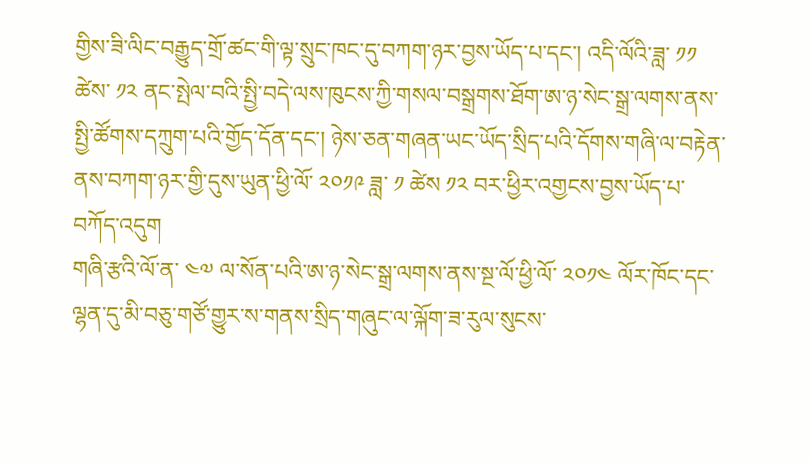གྱིས་ཟི་ལིང་བརྒྱུད་གྲོ་ཚང་གི་ལྟ་སྲུང་ཁང་དུ་བཀག་ཉར་བྱས་ཡོད་པ་དང་། འདི་ལོའི་ཟླ་ ༡༡ ཚེས་ ༡༢ ནང་སྤེལ་བའི་སྤྱི་བདེ་ལས་ཁུངས་ཀྱི་གསལ་བསྒྲགས་ཐོག་ཨ་ཉ་སེང་སྒྲ་ལགས་ནས་སྤྱི་ཚོགས་དཀྲུག་པའི་གྱོད་དོན་དང་། ཉེས་ཅན་གཞན་ཡང་ཡོད་སྲིད་པའི་དོགས་གཞི་ལ་བརྟེན་ནས་བཀག་ཉར་གྱི་དུས་ཡུན་ཕྱི་ལོ་ ༢༠༡༩ ཟླ་ ༡ ཚེས ༡༢ བར་ཕྱིར་འགྱངས་བྱས་ཡོད་པ་བཀོད་འདུག
གཞི་རྩའི་ལོ་ན་ ༤༧ ལ་སོན་པའི་ཨ་ཉ་སེང་སྒྲ་ལགས་ནས་སྔ་ལོ་ཕྱི་ལོ་ ༢༠༡༤ ལོར་ཁོང་དང་ལྷན་དུ་མི་བཅུ་གཙོ་གྱུར་ས་གནས་སྲིད་གཞུང་ལ་ལྐོག་ཟ་རུལ་སུངས་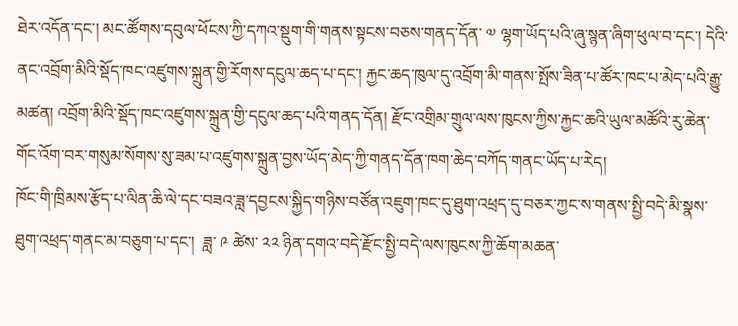ཐེར་འདོན་དང་། མང་ཚོགས་དབུལ་ཕོངས་ཀྱི་དཀའ་སྡུག་གི་གནས་སྟངས་བཅས་གནད་དོན་ ༧ ལྷག་ཡོད་པའི་ཞུ་སྙན་ཞིག་ཕུལ་བ་དང་། དེའི་ནང་འབྲོག་མིའི་སྡོད་ཁང་འཛུགས་སྐྲུན་གྱི་རོགས་དངུལ་ཆད་པ་དང་། རྐྱང་ཆད་ཁུལ་དུ་འབྲོག་མི་གནས་སྤོས་ཟིན་པ་ཚོར་ཁང་པ་མེད་པའི་རྒྱུ་མཚན། འབྲོག་མིའི་སྡོད་ཁང་འཛུགས་སྐྲུན་གྱི་དངུལ་ཆད་པའི་གནད་དོན། རྫོང་འགྲིམ་གྲུལ་ལས་ཁུངས་ཀྱིས་རྐྱང་ཆའི་ཡུལ་མཚོའི་རུ་ཆེན་གོང་འོག་བར་གསུམ་སོགས་སུ་ཟམ་པ་འཛུགས་སྐྲུན་བྱས་ཡོད་མེད་ཀྱི་གནད་དོན་ཁག་ཆེད་བཀོད་གནང་ཡོད་པ་རེད།
ཁོང་གི་ཁྲིམས་རྩོད་པ་ལིན་ཆི་ལེ་དང་བཟའ་ཟླ་དབྱངས་སྐྱིད་གཉིས་བཙོན་འཇུག་ཁང་དུ་ཐུག་འཕྲད་དུ་བཅར་ཀྱང་ས་གནས་སྤྱི་བདེ་མི་སྣས་ཐུག་འཕྲད་གནང་མ་བཅུག་པ་དང་།  ཟླ་ ༩ ཚེས་ ༢༢ ཉིན་དགའ་བདེ་རྫོང་སྤྱི་བདེ་ལས་ཁུངས་ཀྱི་ཆོག་མཆན་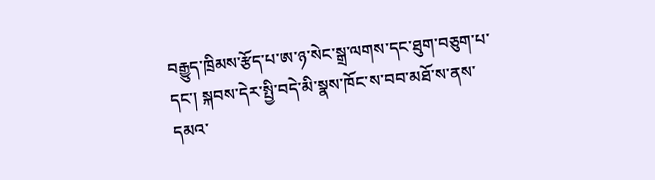བརྒྱུད་ཁྲིམས་རྩོད་པ་ཨ་ཉ་སེང་སྒྲ་ལགས་དང་ཐུག་བཅུག་པ་དང་། སྐབས་དེར་སྤྱི་བདེ་མི་སྣས་ཁོང་ས་བབ་མཐོ་ས་ནས་དམའ་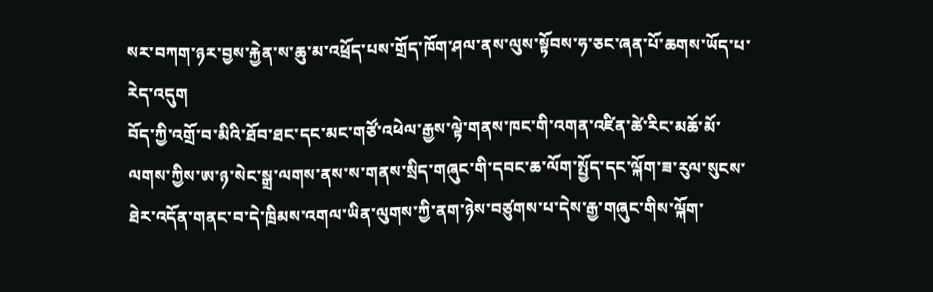སར་བཀག་ཉར་བྱས་རྐྱེན་ས་ཆུ་མ་འཕྲོད་པས་གྲོད་ཁོག་ཤལ་ནས་ལུས་སྟོབས་ཧ་ཅང་ཞན་པོ་ཆགས་ཡོད་པ་རེད་འདུག
བོད་ཀྱི་འགྲོ་བ་མིའི་ཐོབ་ཐང་དང་མང་གཙོ་འཕེལ་རྒྱས་ལྟེ་གནས་ཁང་གི་འགན་འཛིན་ཚེ་རིང་མཆོ་མོ་ལགས་ཀྱིས་ཨ་ཉ་སེང་སྒྲ་ལགས་ནས་ས་གནས་སྲིད་གཞུང་གི་དབང་ཆ་ལོག་སྤྱོད་དང་ལྐོག་ཟ་རུལ་སུངས་ཐེར་འདོན་གནང་བ་དེ་ཁྲིམས་འགལ་ཡིན་ལུགས་ཀྱི་ནག་ཉེས་བཙུགས་པ་དེས་རྒྱ་གཞུང་གིས་ལྐོག་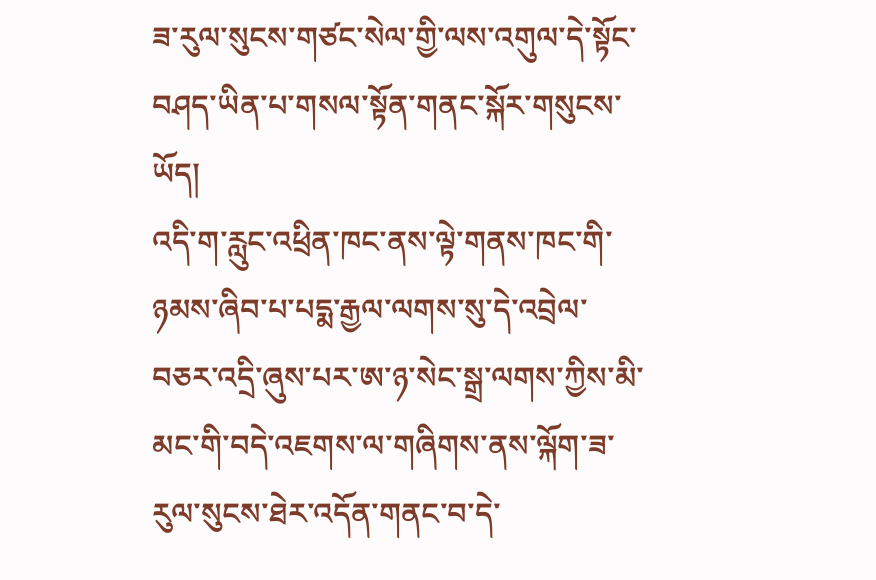ཟ་རུལ་སུངས་གཙང་སེལ་གྱི་ལས་འགུལ་དེ་སྟོང་བཤད་ཡིན་པ་གསལ་སྟོན་གནང་སྐོར་གསུངས་ཡོད།
འདི་ག་རླུང་འཕྲིན་ཁང་ནས་ལྟེ་གནས་ཁང་གི་ཉམས་ཞིབ་པ་པདྨ་རྒྱལ་ལགས་སུ་དེ་འབྲེལ་བཅར་འདྲི་ཞུས་པར་ཨ་ཉ་སེང་སྒྲ་ལགས་ཀྱིས་མི་མང་གི་བདེ་འཇགས་ལ་གཞིགས་ནས་ལྐོག་ཟ་རུལ་སུངས་ཐེར་འདོན་གནང་བ་དེ་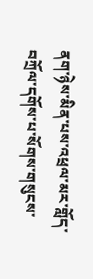ནག་ཉེས་མིན་པས་འཕྲལ་མར་གློད་བཀྲོལ་དགོས་པ་སོགས་གསུངས་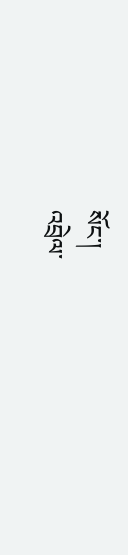སོང་།
འབྲེལ་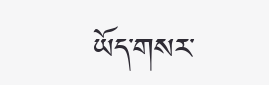ཡོད་གསར་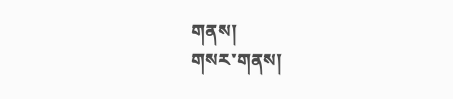གནས།
གསར་གནས།